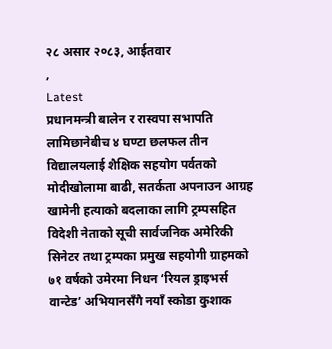२८ असार २०८३, आईतवार
,
Latest
प्रधानमन्त्री बालेन र रास्वपा सभापति लामिछानेबीच ४ घण्टा छलफल तीन विद्यालयलाई शैक्षिक सहयोग पर्वतको मोदीखोलामा बाढी, सतर्कता अपनाउन आग्रह खामेनी हत्याको बदलाका लागि ट्रम्पसहित विदेशी नेताको सूची सार्वजनिक अमेरिकी सिनेटर तथा ट्रम्पका प्रमुख सहयोगी ग्राहमको ७१ वर्षको उमेरमा निधन ‘रियल ड्राइभर्स वान्टेड’ अभियानसँगै नयाँ स्कोडा कुशाक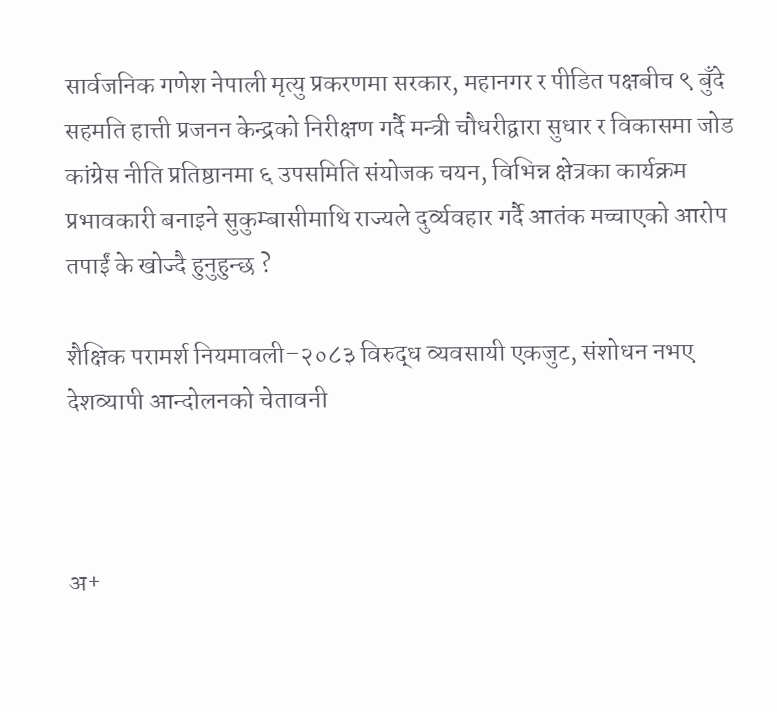सार्वजनिक गणेश नेपाली मृत्यु प्रकरणमा सरकार, महानगर र पीडित पक्षबीच ९ बुँदे सहमति हात्ती प्रजनन केन्द्रको निरीक्षण गर्दै मन्त्री चौधरीद्वारा सुधार र विकासमा जोड कांग्रेस नीति प्रतिष्ठानमा ६ उपसमिति संयोजक चयन, विभिन्न क्षेत्रका कार्यक्रम प्रभावकारी बनाइने सुकुम्बासीमाथि राज्यले दुर्व्यवहार गर्दै आतंक मच्चाएको आरोप
तपाईं के खोज्दै हुनुहुन्छ ?

शैक्षिक परामर्श नियमावली–२०८३ विरुद्ध व्यवसायी एकजुट, संशोधन नभए देशव्यापी आन्दोलनको चेतावनी



अ+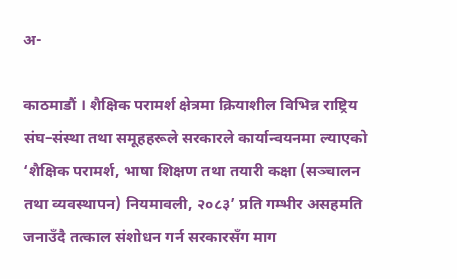अ-

काठमाडौं । शैक्षिक परामर्श क्षेत्रमा क्रियाशील विभिन्न राष्ट्रिय संघ–संस्था तथा समूहहरूले सरकारले कार्यान्वयनमा ल्याएको ‘शैक्षिक परामर्श, भाषा शिक्षण तथा तयारी कक्षा (सञ्चालन तथा व्यवस्थापन) नियमावली, २०८३’ प्रति गम्भीर असहमति जनाउँदै तत्काल संशोधन गर्न सरकारसँग माग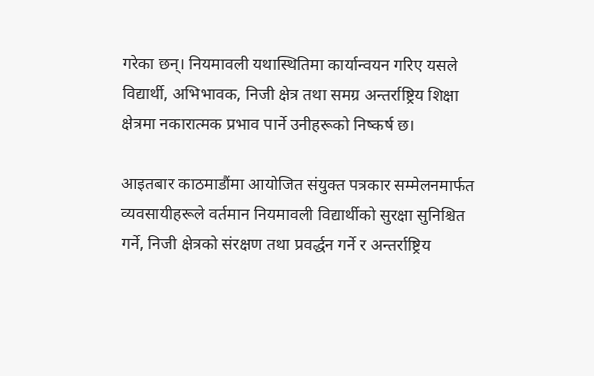गरेका छन्। नियमावली यथास्थितिमा कार्यान्वयन गरिए यसले विद्यार्थी, अभिभावक, निजी क्षेत्र तथा समग्र अन्तर्राष्ट्रिय शिक्षा क्षेत्रमा नकारात्मक प्रभाव पार्ने उनीहरूको निष्कर्ष छ।

आइतबार काठमाडौंमा आयोजित संयुक्त पत्रकार सम्मेलनमार्फत व्यवसायीहरूले वर्तमान नियमावली विद्यार्थीको सुरक्षा सुनिश्चित गर्ने, निजी क्षेत्रको संरक्षण तथा प्रवर्द्धन गर्ने र अन्तर्राष्ट्रिय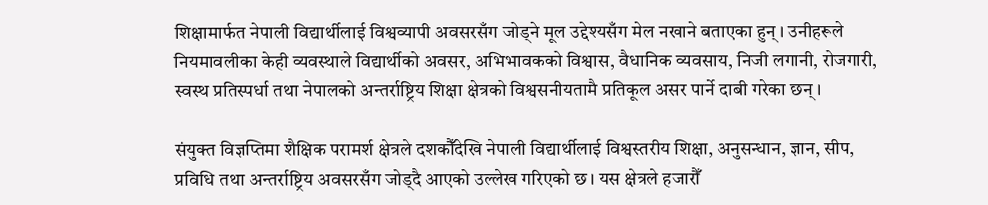शिक्षामार्फत नेपाली विद्यार्थीलाई विश्वव्यापी अवसरसँग जोड्ने मूल उद्देश्यसँग मेल नखाने बताएका हुन्। उनीहरूले नियमावलीका केही व्यवस्थाले विद्यार्थीको अवसर, अभिभावकको विश्वास, वैधानिक व्यवसाय, निजी लगानी, रोजगारी, स्वस्थ प्रतिस्पर्धा तथा नेपालको अन्तर्राष्ट्रिय शिक्षा क्षेत्रको विश्वसनीयतामै प्रतिकूल असर पार्ने दाबी गरेका छन्।

संयुक्त विज्ञप्तिमा शैक्षिक परामर्श क्षेत्रले दशकौँदेखि नेपाली विद्यार्थीलाई विश्वस्तरीय शिक्षा, अनुसन्धान, ज्ञान, सीप, प्रविधि तथा अन्तर्राष्ट्रिय अवसरसँग जोड्दै आएको उल्लेख गरिएको छ। यस क्षेत्रले हजारौँ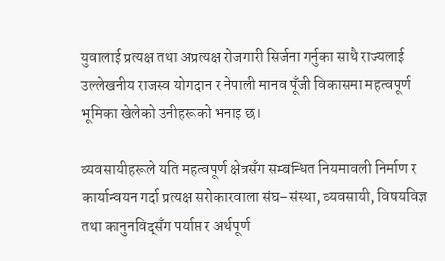युवालाई प्रत्यक्ष तथा अप्रत्यक्ष रोजगारी सिर्जना गर्नुका साथै राज्यलाई उल्लेखनीय राजस्व योगदान र नेपाली मानव पूँजी विकासमा महत्वपूर्ण भूमिका खेलेको उनीहरूको भनाइ छ।

व्यवसायीहरूले यति महत्वपूर्ण क्षेत्रसँग सम्बन्धित नियमावली निर्माण र कार्यान्वयन गर्दा प्रत्यक्ष सरोकारवाला संघ–संस्था, व्यवसायी, विषयविज्ञ तथा कानुनविद्सँग पर्याप्त र अर्थपूर्ण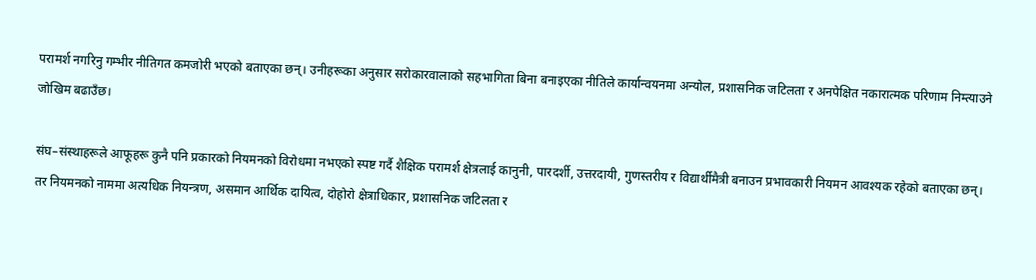परामर्श नगरिनु गम्भीर नीतिगत कमजोरी भएको बताएका छन्। उनीहरूका अनुसार सरोकारवालाको सहभागिता बिना बनाइएका नीतिले कार्यान्वयनमा अन्योल, प्रशासनिक जटिलता र अनपेक्षित नकारात्मक परिणाम निम्त्याउने जोखिम बढाउँछ।

संघ–संस्थाहरूले आफूहरू कुनै पनि प्रकारको नियमनको विरोधमा नभएको स्पष्ट गर्दै शैक्षिक परामर्श क्षेत्रलाई कानुनी, पारदर्शी, उत्तरदायी, गुणस्तरीय र विद्यार्थीमैत्री बनाउन प्रभावकारी नियमन आवश्यक रहेको बताएका छन्। तर नियमनको नाममा अत्यधिक नियन्त्रण, असमान आर्थिक दायित्व, दोहोरो क्षेत्राधिकार, प्रशासनिक जटिलता र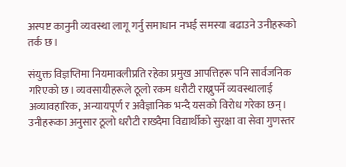अस्पष्ट कानुनी व्यवस्था लागू गर्नु समाधान नभई समस्या बढाउने उनीहरूको तर्क छ।

संयुक्त विज्ञप्तिमा नियमावलीप्रति रहेका प्रमुख आपत्तिहरू पनि सार्वजनिक गरिएको छ। व्यवसायीहरूले ठूलो रकम धरौटी राख्नुपर्ने व्यवस्थालाई अव्यावहारिक, अन्यायपूर्ण र अवैज्ञानिक भन्दै यसको विरोध गरेका छन्। उनीहरूका अनुसार ठूलो धरौटी राख्दैमा विद्यार्थीको सुरक्षा वा सेवा गुणस्तर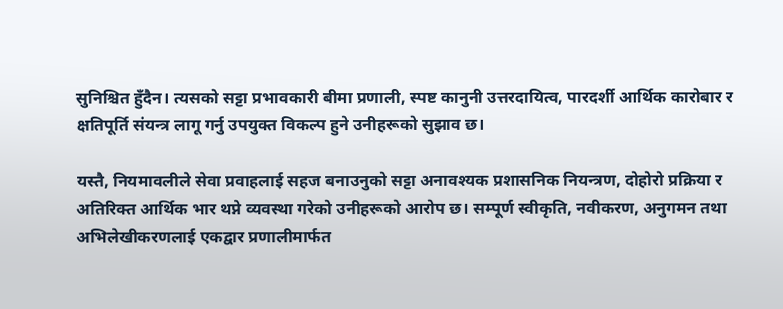सुनिश्चित हुँदैन। त्यसको सट्टा प्रभावकारी बीमा प्रणाली, स्पष्ट कानुनी उत्तरदायित्व, पारदर्शी आर्थिक कारोबार र क्षतिपूर्ति संयन्त्र लागू गर्नु उपयुक्त विकल्प हुने उनीहरूको सुझाव छ।

यस्तै, नियमावलीले सेवा प्रवाहलाई सहज बनाउनुको सट्टा अनावश्यक प्रशासनिक नियन्त्रण, दोहोरो प्रक्रिया र अतिरिक्त आर्थिक भार थप्ने व्यवस्था गरेको उनीहरूको आरोप छ। सम्पूर्ण स्वीकृति, नवीकरण, अनुगमन तथा अभिलेखीकरणलाई एकद्वार प्रणालीमार्फत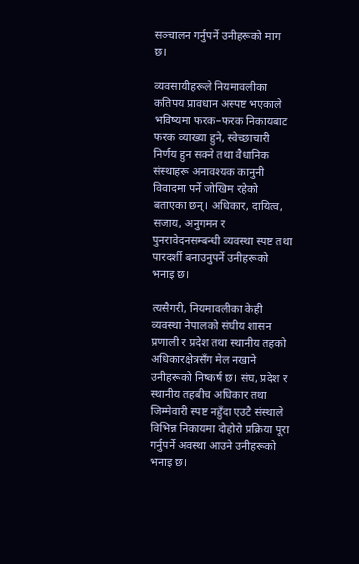सञ्चालन गर्नुपर्ने उनीहरूको माग छ।

व्यवसायीहरूले नियमावलीका कतिपय प्रावधान अस्पष्ट भएकाले भविष्यमा फरक–फरक निकायबाट फरक व्याख्या हुने, स्वेच्छाचारी निर्णय हुन सक्ने तथा वैधानिक संस्थाहरू अनावश्यक कानुनी विवादमा पर्ने जोखिम रहेको बताएका छन्। अधिकार, दायित्व, सजाय, अनुगमन र पुनरावेदनसम्बन्धी व्यवस्था स्पष्ट तथा पारदर्शी बनाउनुपर्ने उनीहरूको भनाइ छ।

त्यसैगरी, नियमावलीका केही व्यवस्था नेपालको संघीय शासन प्रणाली र प्रदेश तथा स्थानीय तहको अधिकारक्षेत्रसँग मेल नखाने उनीहरूको निष्कर्ष छ। संघ, प्रदेश र स्थानीय तहबीच अधिकार तथा जिम्मेवारी स्पष्ट नहुँदा एउटै संस्थाले विभिन्न निकायमा दोहोरो प्रक्रिया पूरा गर्नुपर्ने अवस्था आउने उनीहरूको भनाइ छ।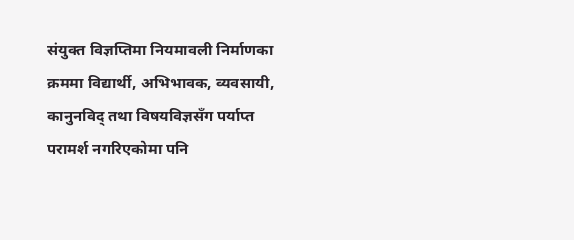संयुक्त विज्ञप्तिमा नियमावली निर्माणका क्रममा विद्यार्थी, अभिभावक, व्यवसायी, कानुनविद् तथा विषयविज्ञसँग पर्याप्त परामर्श नगरिएकोमा पनि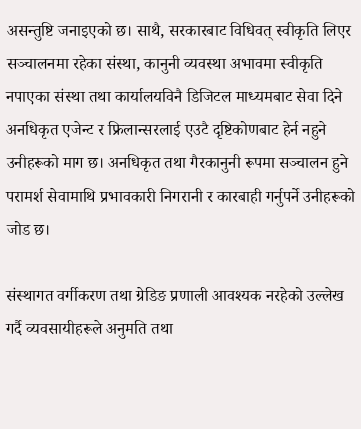असन्तुष्टि जनाइएको छ। साथै, सरकारबाट विधिवत् स्वीकृति लिएर सञ्चालनमा रहेका संस्था, कानुनी व्यवस्था अभावमा स्वीकृति नपाएका संस्था तथा कार्यालयविनै डिजिटल माध्यमबाट सेवा दिने अनधिकृत एजेन्ट र फ्रिलान्सरलाई एउटै दृष्टिकोणबाट हेर्न नहुने उनीहरूको माग छ। अनधिकृत तथा गैरकानुनी रूपमा सञ्चालन हुने परामर्श सेवामाथि प्रभावकारी निगरानी र कारबाही गर्नुपर्ने उनीहरूको जोड छ।

संस्थागत वर्गीकरण तथा ग्रेडिङ प्रणाली आवश्यक नरहेको उल्लेख गर्दै व्यवसायीहरूले अनुमति तथा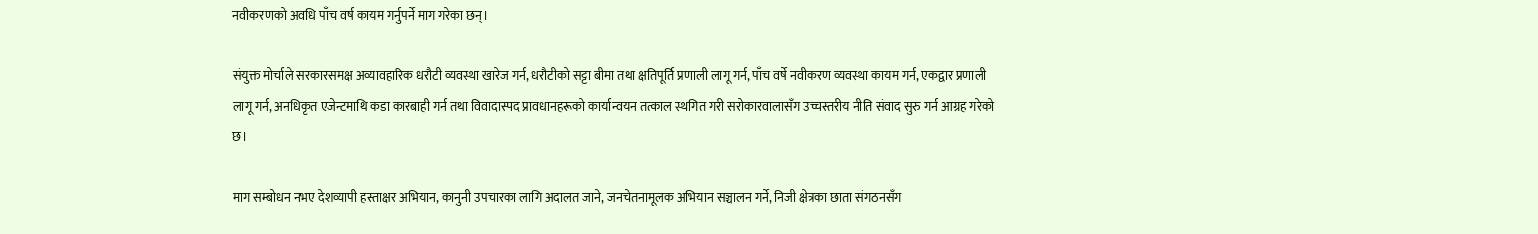नवीकरणको अवधि पाँच वर्ष कायम गर्नुपर्ने माग गरेका छन्।

संयुक्त मोर्चाले सरकारसमक्ष अव्यावहारिक धरौटी व्यवस्था खारेज गर्न, धरौटीको सट्टा बीमा तथा क्षतिपूर्ति प्रणाली लागू गर्न, पाँच वर्षे नवीकरण व्यवस्था कायम गर्न, एकद्वार प्रणाली लागू गर्न, अनधिकृत एजेन्टमाथि कडा कारबाही गर्न तथा विवादास्पद प्रावधानहरूको कार्यान्वयन तत्काल स्थगित गरी सरोकारवालासँग उच्चस्तरीय नीति संवाद सुरु गर्न आग्रह गरेको छ।

माग सम्बोधन नभए देशव्यापी हस्ताक्षर अभियान, कानुनी उपचारका लागि अदालत जाने, जनचेतनामूलक अभियान सञ्चालन गर्ने, निजी क्षेत्रका छाता संगठनसँग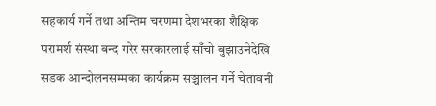सहकार्य गर्ने तथा अन्तिम चरणमा देशभरका शैक्षिक परामर्श संस्था बन्द गरेर सरकारलाई साँचो बुझाउनेदेखि सडक आन्दोलनसम्मका कार्यक्रम सञ्चालन गर्ने चेतावनी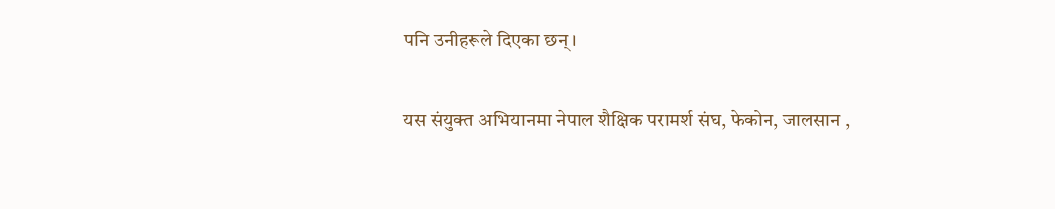पनि उनीहरूले दिएका छन्।

यस संयुक्त अभियानमा नेपाल शैक्षिक परामर्श संघ, फेकोन, जालसान ,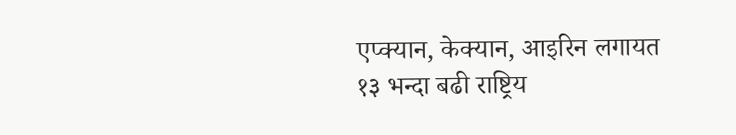एप्क्यान, केक्यान, आइरिन लगायत १३ भन्दा बढी राष्ट्रिय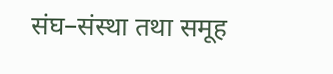संघ–संस्था तथा समूह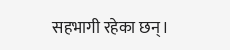सहभागी रहेका छन्।